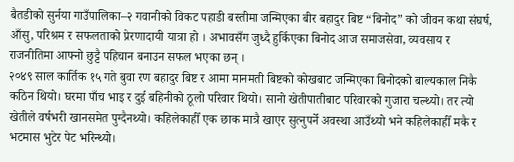बैतडीको सुर्नया गाउँपालिका–२ गवानीको विकट पहाडी बस्तीमा जन्मिएका बीर बहादुर बिष्ट “बिनोद” को जीवन कथा संघर्ष, आँसु, परिश्रम र सफलताको प्रेरणादायी यात्रा हो । अभावसँग जुध्दै हुर्किएका बिनोद आज समाजसेवा, व्यवसाय र राजनीतिमा आफ्नो छुट्टै पहिचान बनाउन सफल भएका छन् ।
२०४९ साल कार्तिक १५ गते बुवा रण बहादुर बिष्ट र आमा मानमती बिष्टको कोखबाट जन्मिएका बिनोदको बाल्यकाल निकै कठिन थियो। घरमा पाँच भाइ र दुई बहिनीको ठूलो परिवार थियो। सानो खेतीपातीबाट परिवारको गुजारा चल्थ्यो। तर त्यो खेतीले वर्षभरी खानसमेत पुग्दैनथ्यो। कहिलेकाहीँ एक छाक मात्रै खाएर सुत्नुपर्ने अवस्था आउँथ्यो भने कहिलेकाहीँ मकै र भटमास भुटेर पेट भरिन्थ्यो।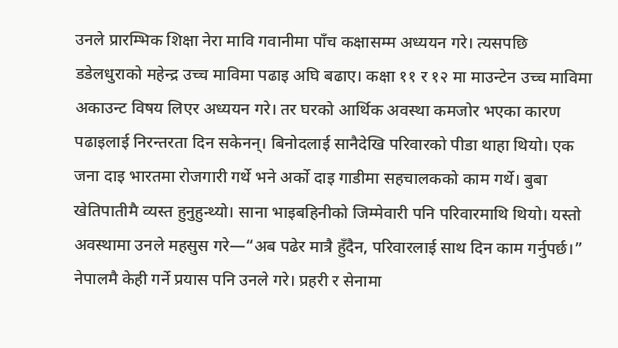उनले प्रारम्भिक शिक्षा नेरा मावि गवानीमा पाँच कक्षासम्म अध्ययन गरे। त्यसपछि डडेलधुराको महेन्द्र उच्च माविमा पढाइ अघि बढाए। कक्षा ११ र १२ मा माउन्टेन उच्च माविमा अकाउन्ट विषय लिएर अध्ययन गरे। तर घरको आर्थिक अवस्था कमजोर भएका कारण पढाइलाई निरन्तरता दिन सकेनन्। बिनोदलाई सानैदेखि परिवारको पीडा थाहा थियो। एक जना दाइ भारतमा रोजगारी गर्थे भने अर्को दाइ गाडीमा सहचालकको काम गर्थे। बुबा खेतिपातीमै व्यस्त हुनुहुन्थ्यो। साना भाइबहिनीको जिम्मेवारी पनि परिवारमाथि थियो। यस्तो अवस्थामा उनले महसुस गरे—“अब पढेर मात्रै हुँदैन, परिवारलाई साथ दिन काम गर्नुपर्छ।”
नेपालमै केही गर्ने प्रयास पनि उनले गरे। प्रहरी र सेनामा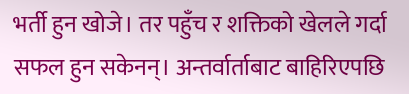भर्ती हुन खोजे। तर पहुँच र शक्तिको खेलले गर्दा सफल हुन सकेनन्। अन्तर्वार्ताबाट बाहिरिएपछि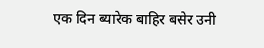एक दिन ब्यारेक बाहिर बसेर उनी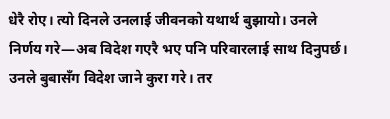धेरै रोए। त्यो दिनले उनलाई जीवनको यथार्थ बुझायो। उनले निर्णय गरे—अब विदेश गएरै भए पनि परिवारलाई साथ दिनुपर्छ। उनले बुबासँग विदेश जाने कुरा गरे। तर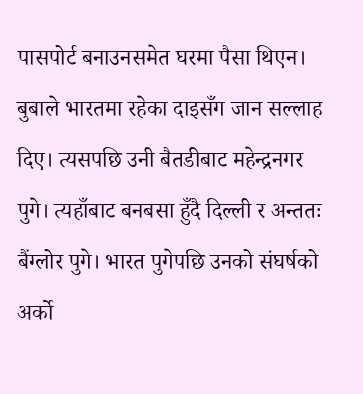पासपोर्ट बनाउनसमेत घरमा पैसा थिएन। बुबाले भारतमा रहेका दाइसँग जान सल्लाह दिए। त्यसपछि उनी बैतडीबाट महेन्द्रनगर पुगे। त्यहाँबाट बनबसा हुँदै दिल्ली र अन्ततः बैंग्लोर पुगे। भारत पुगेपछि उनको संघर्षको अर्को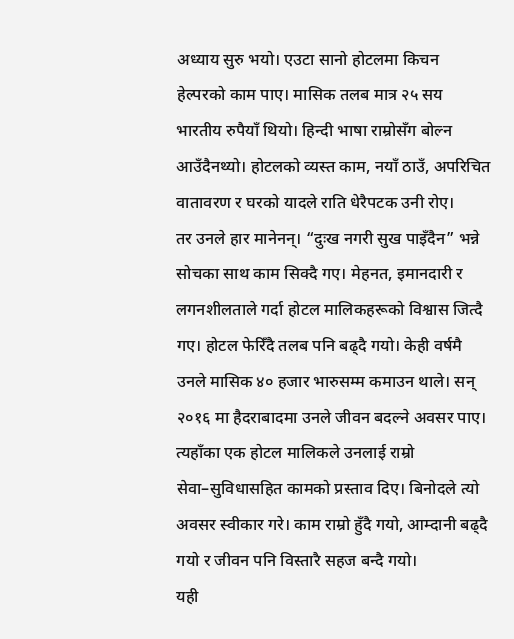अध्याय सुरु भयो। एउटा सानो होटलमा किचन हेल्परको काम पाए। मासिक तलब मात्र २५ सय भारतीय रुपैयाँ थियो। हिन्दी भाषा राम्रोसँग बोल्न आउँदैनथ्यो। होटलको व्यस्त काम, नयाँ ठाउँ, अपरिचित वातावरण र घरको यादले राति धेरैपटक उनी रोए।
तर उनले हार मानेनन्। “दुःख नगरी सुख पाइँदैन” भन्ने सोचका साथ काम सिक्दै गए। मेहनत, इमानदारी र लगनशीलताले गर्दा होटल मालिकहरूको विश्वास जित्दै गए। होटल फेरिँदै तलब पनि बढ्दै गयो। केही वर्षमै उनले मासिक ४० हजार भारुसम्म कमाउन थाले। सन् २०१६ मा हैदराबादमा उनले जीवन बदल्ने अवसर पाए। त्यहाँका एक होटल मालिकले उनलाई राम्रो सेवा–सुविधासहित कामको प्रस्ताव दिए। बिनोदले त्यो अवसर स्वीकार गरे। काम राम्रो हुँदै गयो, आम्दानी बढ्दै गयो र जीवन पनि विस्तारै सहज बन्दै गयो।
यही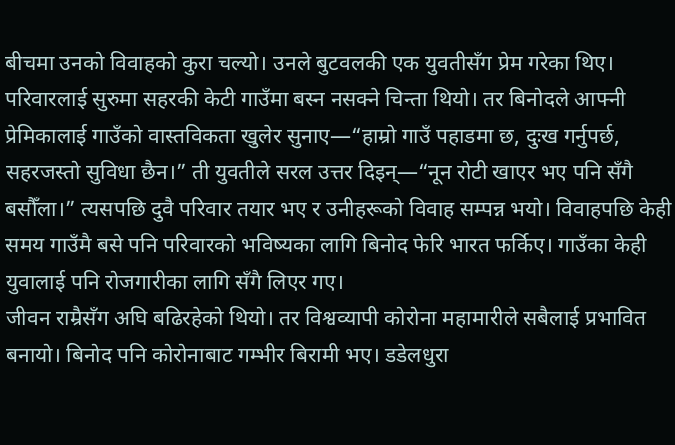बीचमा उनको विवाहको कुरा चल्यो। उनले बुटवलकी एक युवतीसँग प्रेम गरेका थिए। परिवारलाई सुरुमा सहरकी केटी गाउँमा बस्न नसक्ने चिन्ता थियो। तर बिनोदले आफ्नी प्रेमिकालाई गाउँको वास्तविकता खुलेर सुनाए—“हाम्रो गाउँ पहाडमा छ, दुःख गर्नुपर्छ, सहरजस्तो सुविधा छैन।” ती युवतीले सरल उत्तर दिइन्—“नून रोटी खाएर भए पनि सँगै बसौँला।” त्यसपछि दुवै परिवार तयार भए र उनीहरूको विवाह सम्पन्न भयो। विवाहपछि केही समय गाउँमै बसे पनि परिवारको भविष्यका लागि बिनोद फेरि भारत फर्किए। गाउँका केही युवालाई पनि रोजगारीका लागि सँगै लिएर गए।
जीवन राम्रैसँग अघि बढिरहेको थियो। तर विश्वव्यापी कोरोना महामारीले सबैलाई प्रभावित बनायो। बिनोद पनि कोरोनाबाट गम्भीर बिरामी भए। डडेलधुरा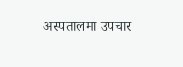अस्पतालमा उपचार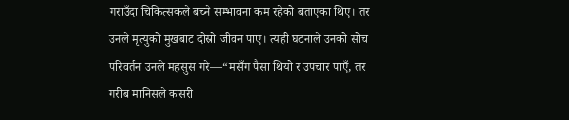गराउँदा चिकित्सकले बच्ने सम्भावना कम रहेको बताएका थिए। तर उनले मृत्युको मुखबाट दोस्रो जीवन पाए। त्यही घटनाले उनको सोच परिवर्तन उनले महसुस गरे—“मसँग पैसा थियो र उपचार पाएँ, तर गरीब मानिसले कसरी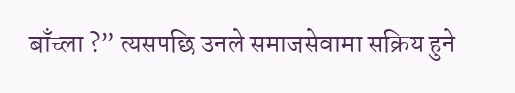बाँच्ला ?” त्यसपछि उनले समाजसेवामा सक्रिय हुने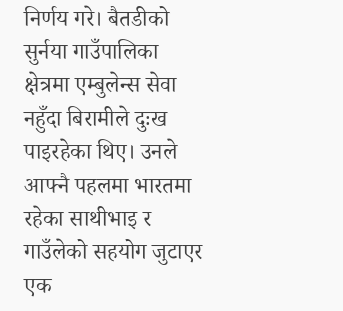निर्णय गरे। बैतडीको सुर्नया गाउँपालिका क्षेत्रमा एम्बुलेन्स सेवा नहुँदा बिरामीले दुःख पाइरहेका थिए। उनले आफ्नै पहलमा भारतमा रहेका साथीभाइ र गाउँलेको सहयोग जुटाएर एक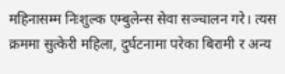महिनासम्म निःशुल्क एम्बुलेन्स सेवा सञ्चालन गरे। त्यस क्रममा सुत्केरी महिला, दुर्घटनामा परेका बिरामी र अन्य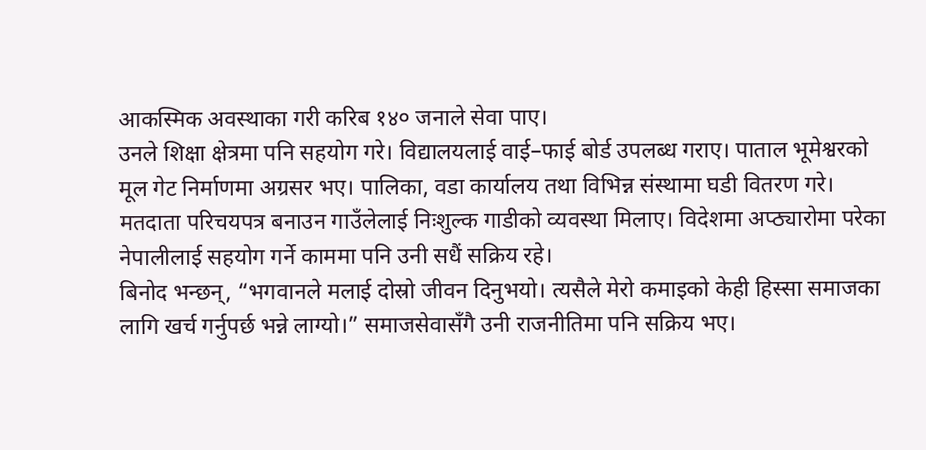आकस्मिक अवस्थाका गरी करिब १४० जनाले सेवा पाए।
उनले शिक्षा क्षेत्रमा पनि सहयोग गरे। विद्यालयलाई वाई–फाई बोर्ड उपलब्ध गराए। पाताल भूमेश्वरको मूल गेट निर्माणमा अग्रसर भए। पालिका, वडा कार्यालय तथा विभिन्न संस्थामा घडी वितरण गरे। मतदाता परिचयपत्र बनाउन गाउँलेलाई निःशुल्क गाडीको व्यवस्था मिलाए। विदेशमा अप्ठ्यारोमा परेका नेपालीलाई सहयोग गर्ने काममा पनि उनी सधैं सक्रिय रहे।
बिनोद भन्छन्, “भगवानले मलाई दोस्रो जीवन दिनुभयो। त्यसैले मेरो कमाइको केही हिस्सा समाजका लागि खर्च गर्नुपर्छ भन्ने लाग्यो।” समाजसेवासँगै उनी राजनीतिमा पनि सक्रिय भए।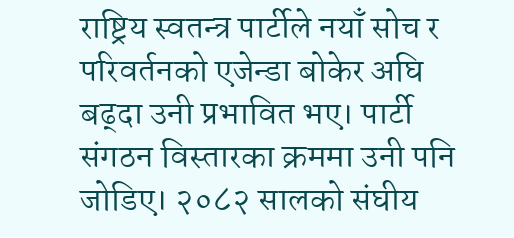राष्ट्रिय स्वतन्त्र पार्टीले नयाँ सोच र परिवर्तनको एजेन्डा बोकेर अघि बढ्दा उनी प्रभावित भए। पार्टी संगठन विस्तारका क्रममा उनी पनि जोडिए। २०८२ सालको संघीय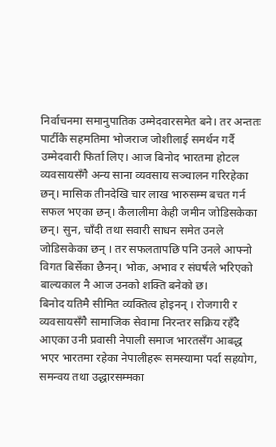निर्वाचनमा समानुपातिक उम्मेदवारसमेत बने। तर अन्ततः पार्टीकै सहमतिमा भोजराज जोशीलाई समर्थन गर्दै उम्मेदवारी फिर्ता लिए। आज बिनोद भारतमा होटल व्यवसायसँगै अन्य साना व्यवसाय सञ्चालन गरिरहेका छन्। मासिक तीनदेखि चार लाख भारुसम्म बचत गर्न सफल भएका छन्। कैलालीमा केही जमीन जोडिसकेका छन्। सुन, चाँदी तथा सवारी साधन समेत उनले जोडिसकेका छन् । तर सफलतापछि पनि उनले आफ्नो विगत बिर्सेका छैनन्। भोक, अभाव र संघर्षले भरिएको बाल्यकाल नै आज उनको शक्ति बनेको छ।
बिनोद यतिमै सीमित व्यक्तित्व होइनन् । रोजगारी र व्यवसायसँगै सामाजिक सेवामा निरन्तर सक्रिय रहँदै आएका उनी प्रवासी नेपाली समाज भारतसँग आबद्ध भएर भारतमा रहेका नेपालीहरू समस्यामा पर्दा सहयोग, समन्वय तथा उद्धारसम्मका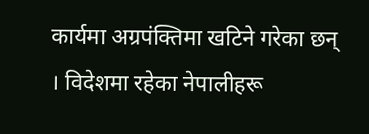कार्यमा अग्रपंक्तिमा खटिने गरेका छन् । विदेशमा रहेका नेपालीहरू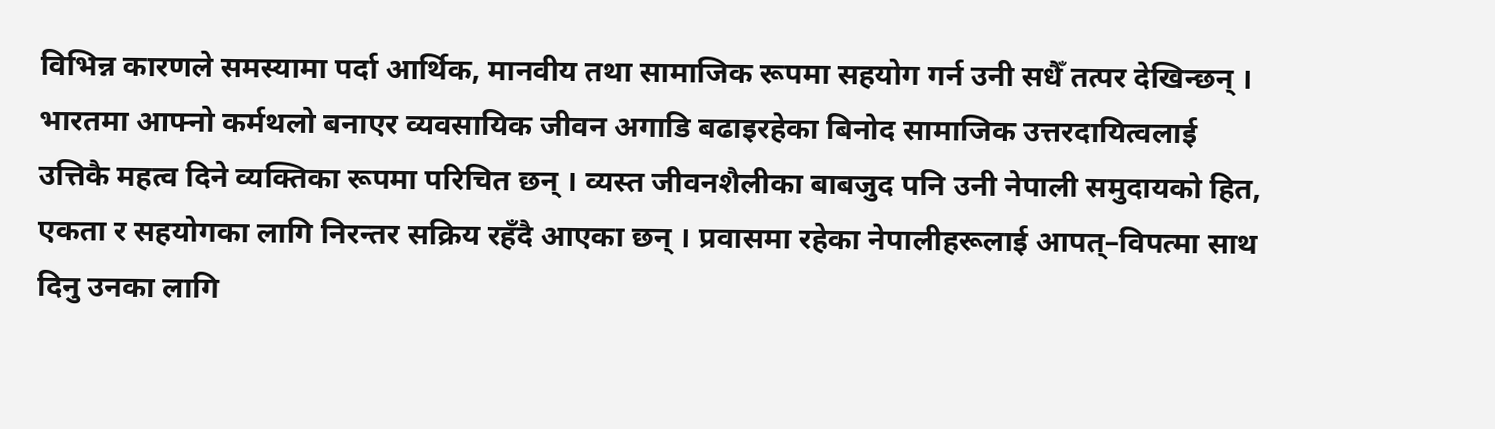विभिन्न कारणले समस्यामा पर्दा आर्थिक, मानवीय तथा सामाजिक रूपमा सहयोग गर्न उनी सधैँ तत्पर देखिन्छन् ।
भारतमा आफ्नो कर्मथलो बनाएर व्यवसायिक जीवन अगाडि बढाइरहेका बिनोद सामाजिक उत्तरदायित्वलाई उत्तिकै महत्व दिने व्यक्तिका रूपमा परिचित छन् । व्यस्त जीवनशैलीका बाबजुद पनि उनी नेपाली समुदायको हित, एकता र सहयोगका लागि निरन्तर सक्रिय रहँदै आएका छन् । प्रवासमा रहेका नेपालीहरूलाई आपत्–विपत्मा साथ दिनु उनका लागि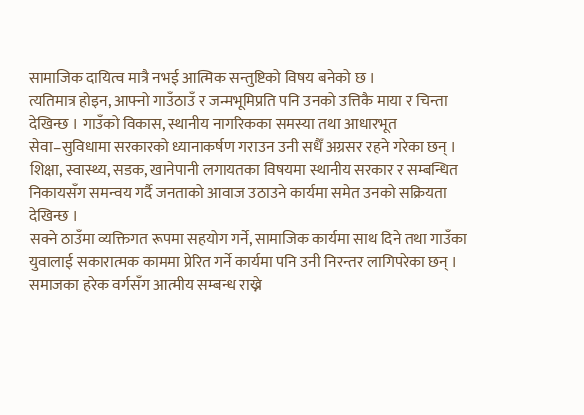सामाजिक दायित्व मात्रै नभई आत्मिक सन्तुष्टिको विषय बनेको छ ।
त्यतिमात्र होइन, आफ्नो गाउँठाउँ र जन्मभूमिप्रति पनि उनको उत्तिकै माया र चिन्ता देखिन्छ । गाउँको विकास, स्थानीय नागरिकका समस्या तथा आधारभूत सेवा–सुविधामा सरकारको ध्यानाकर्षण गराउन उनी सधैँ अग्रसर रहने गरेका छन् । शिक्षा, स्वास्थ्य, सडक, खानेपानी लगायतका विषयमा स्थानीय सरकार र सम्बन्धित निकायसँग समन्वय गर्दै जनताको आवाज उठाउने कार्यमा समेत उनको सक्रियता देखिन्छ ।
सक्ने ठाउँमा व्यक्तिगत रूपमा सहयोग गर्ने, सामाजिक कार्यमा साथ दिने तथा गाउँका युवालाई सकारात्मक काममा प्रेरित गर्ने कार्यमा पनि उनी निरन्तर लागिपरेका छन् । समाजका हरेक वर्गसँग आत्मीय सम्बन्ध राख्ने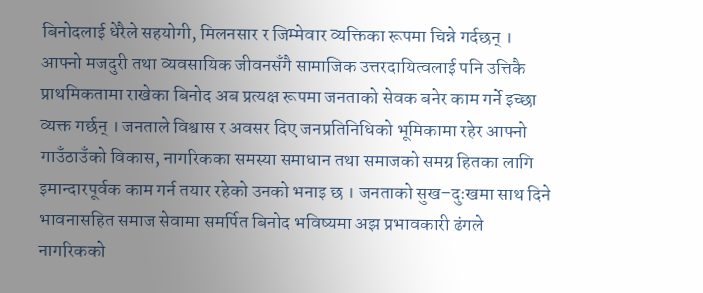बिनोदलाई धेरैले सहयोगी, मिलनसार र जिम्मेवार व्यक्तिका रूपमा चिन्ने गर्दछन् ।
आफ्नो मजदुरी तथा व्यवसायिक जीवनसँगै सामाजिक उत्तरदायित्वलाई पनि उत्तिकै प्राथमिकतामा राखेका बिनोद अब प्रत्यक्ष रूपमा जनताको सेवक बनेर काम गर्ने इच्छा व्यक्त गर्छन् । जनताले विश्वास र अवसर दिए जनप्रतिनिधिको भूमिकामा रहेर आफ्नो गाउँठाउँको विकास, नागरिकका समस्या समाधान तथा समाजको समग्र हितका लागि इमान्दारपूर्वक काम गर्न तयार रहेको उनको भनाइ छ । जनताको सुख–दुःखमा साथ दिने भावनासहित समाज सेवामा समर्पित बिनोद भविष्यमा अझ प्रभावकारी ढंगले नागरिकको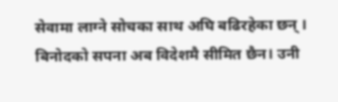सेवामा लाग्ने सोचका साथ अघि बढिरहेका छन् ।
बिनोदको सपना अब विदेशमै सीमित छैन। उनी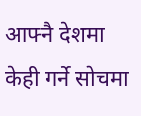आफ्नै देशमा केही गर्ने सोचमा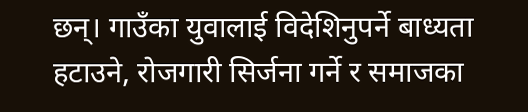छन्। गाउँका युवालाई विदेशिनुपर्ने बाध्यता हटाउने, रोजगारी सिर्जना गर्ने र समाजका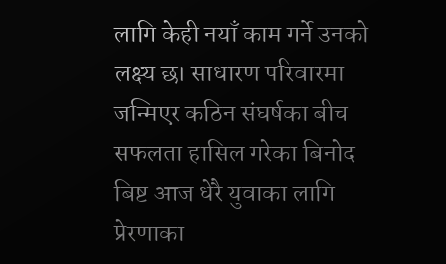लागि केही नयाँ काम गर्ने उनको लक्ष्य छ। साधारण परिवारमा जन्मिएर कठिन संघर्षका बीच सफलता हासिल गरेका बिनोद बिष्ट आज धेरै युवाका लागि प्रेरणाका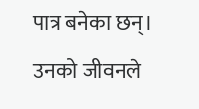पात्र बनेका छन्। उनको जीवनले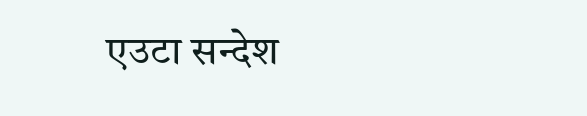एउटा सन्देश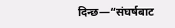दिन्छ—“संघर्षबाट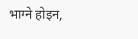भाग्ने होइन,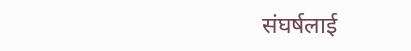संघर्षलाई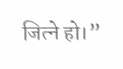जित्ने हो।”